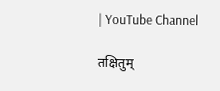| YouTube Channel

तक्षितुम्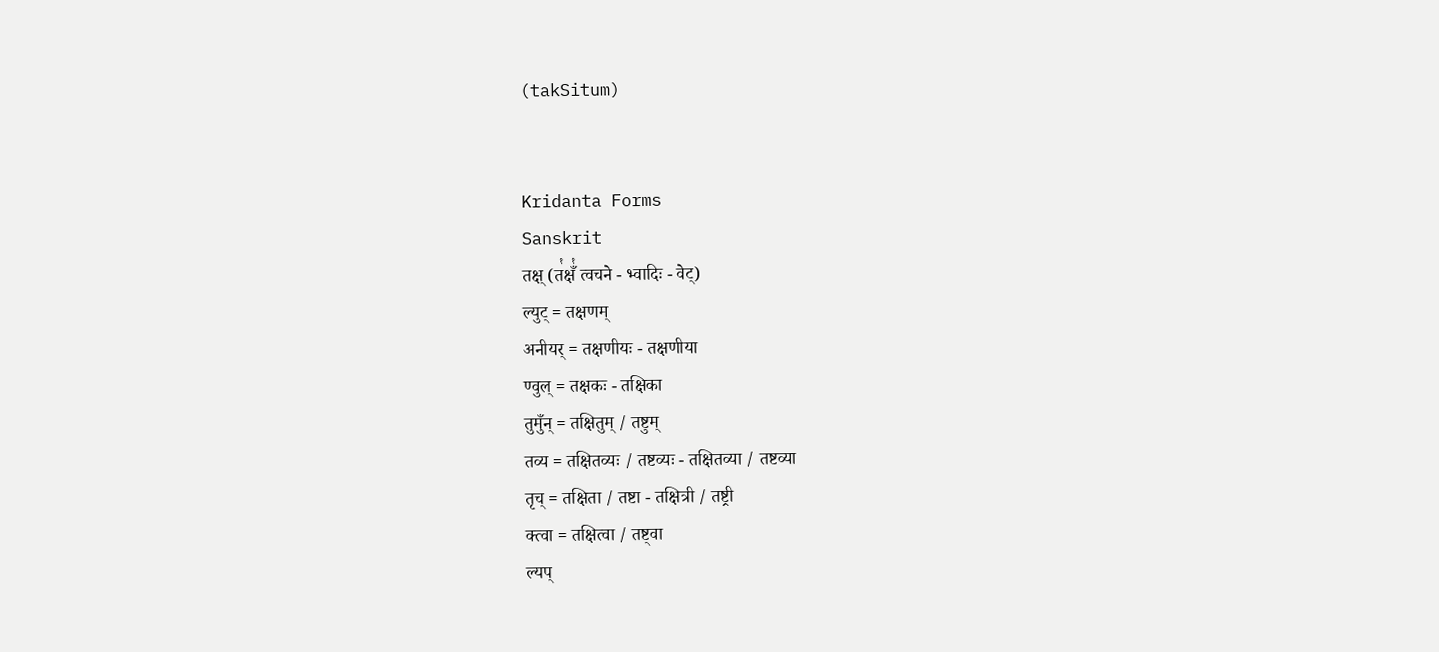(takSitum)


Kridanta Forms
Sanskrit
तक्ष् (त꣡क्षँ꣡ त्वचने - भ्वादिः - वेट्)
ल्युट् = तक्षणम्
अनीयर् = तक्षणीयः - तक्षणीया
ण्वुल् = तक्षकः - तक्षिका
तुमुँन् = तक्षितुम् / तष्टुम्
तव्य = तक्षितव्यः / तष्टव्यः - तक्षितव्या / तष्टव्या
तृच् = तक्षिता / तष्टा - तक्षित्री / तष्ट्री
क्त्वा = तक्षित्वा / तष्ट्वा
ल्यप्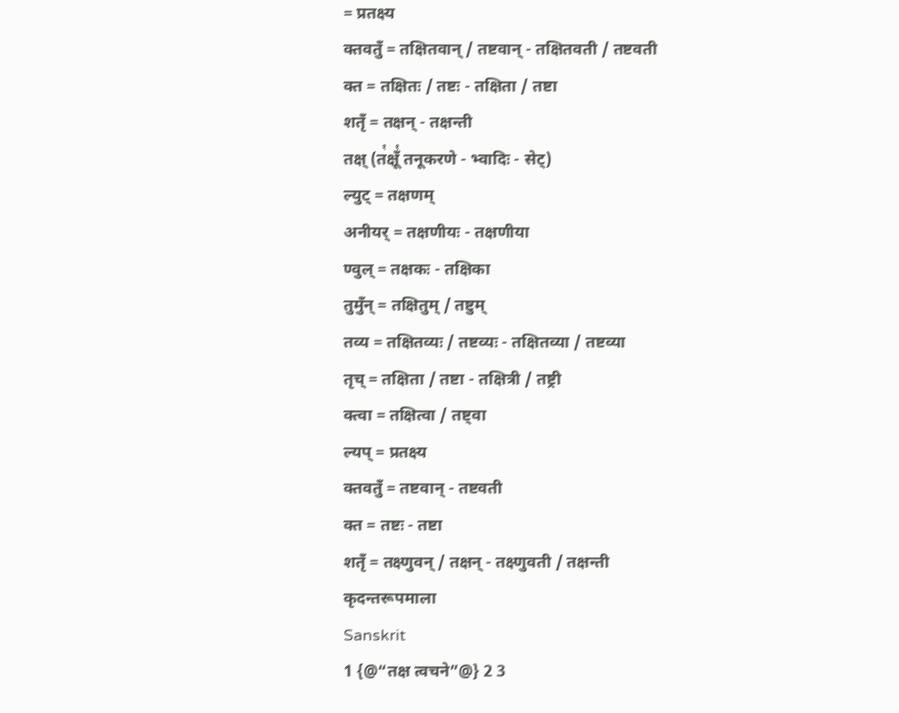= प्रतक्ष्य
क्तवतुँ = तक्षितवान् / तष्टवान् - तक्षितवती / तष्टवती
क्त = तक्षितः / तष्टः - तक्षिता / तष्टा
शतृँ = तक्षन् - तक्षन्ती
तक्ष् (त꣡क्षूँ꣡ तनूकरणे - भ्वादिः - सेट्)
ल्युट् = तक्षणम्
अनीयर् = तक्षणीयः - तक्षणीया
ण्वुल् = तक्षकः - तक्षिका
तुमुँन् = तक्षितुम् / तष्टुम्
तव्य = तक्षितव्यः / तष्टव्यः - तक्षितव्या / तष्टव्या
तृच् = तक्षिता / तष्टा - तक्षित्री / तष्ट्री
क्त्वा = तक्षित्वा / तष्ट्वा
ल्यप् = प्रतक्ष्य
क्तवतुँ = तष्टवान् - तष्टवती
क्त = तष्टः - तष्टा
शतृँ = तक्ष्णुवन् / तक्षन् - तक्ष्णुवती / तक्षन्ती
कृदन्तरूपमाला
Sanskrit
1 {@“तक्ष त्वचने”@} 2 3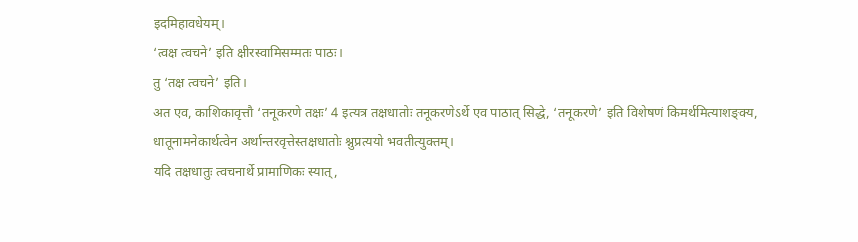इदमिहावधेयम्।
‘त्वक्ष त्वचने’ इति क्षीरस्वामिसम्मतः पाठः।
तु ‘तक्ष त्वचने’ इति।
अत एव, काशिकावृत्तौ ‘तनूकरणे तक्षः’ 4 इत्यत्र तक्षधातोः तनूकरणेऽर्थे एव पाठात् सिद्धे, ‘तनूकरणे’ इति विशेषणं किमर्थमित्याशङ्क्य, धातूनामनेकार्थत्वेन अर्थान्तरवृत्तेस्तक्षधातोः श्नुप्रत्ययो भवतीत्युक्तम्।
यदि तक्षधातुः त्वचनार्थे प्रामाणिकः स्यात्,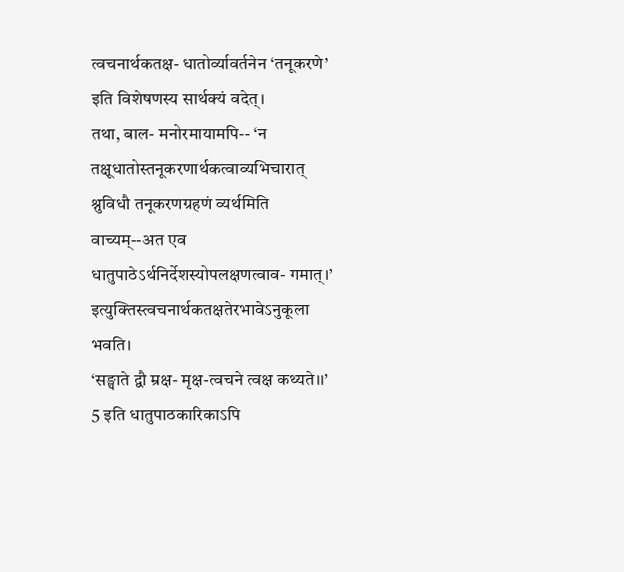त्वचनार्थकतक्ष- धातोर्व्यावर्तनेन ‘तनूकरणे’ इति विशेषणस्य सार्थक्यं वदेत्।
तथा, बाल- मनोरमायामपि-- ‘न तक्षूधातोस्तनूकरणार्थकत्वाव्यभिचारात् श्नुविधौ तनूकरणग्रहणं व्यर्थमिति वाच्यम्--अत एव धातुपाठेऽर्थनिर्देशस्योपलक्षणत्वाव- गमात्।’ इत्युक्तिस्त्वचनार्थकतक्षतेरभावेऽनुकूला भवति।
‘सङ्घाते द्वौ म्रक्ष- मृक्ष-त्वचने त्वक्ष कथ्यते।।’ 5 इति धातुपाठकारिकाऽपि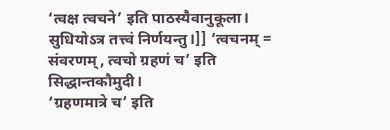‘त्वक्ष त्वचने’ इति पाठस्यैवानुकूला।
सुधियोऽत्र तत्त्वं निर्णयन्तु।]] ‘त्वचनम् = संवरणम्, त्वचो ग्रहणं च’ इति सिद्धान्तकौमुदी।
‘ग्रहणमात्रे च’ इति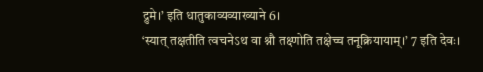द्रुमे।’ इति धातुकाव्यव्याख्याने 6।
‘स्यात् तक्षतीति त्वचनेऽथ वा श्नौ तक्ष्णोति तक्षेच्च तनूक्रियायाम्।’ 7 इति देवः।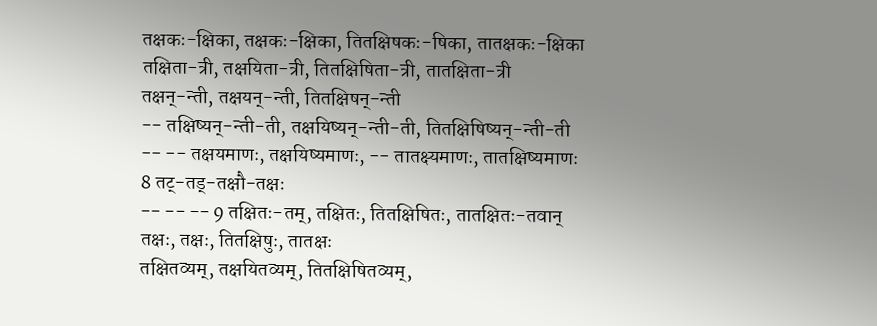तक्षकः-क्षिका, तक्षकः-क्षिका, तितक्षिषकः-षिका, तातक्षकः-क्षिका
तक्षिता-त्री, तक्षयिता-त्री, तितक्षिषिता-त्री, तातक्षिता-त्री
तक्षन्-न्ती, तक्षयन्-न्ती, तितक्षिषन्-न्ती
-- तक्षिष्यन्-न्ती-ती, तक्षयिष्यन्-न्ती-ती, तितक्षिषिष्यन्-न्ती-ती
-- -- तक्षयमाणः, तक्षयिष्यमाणः, -- तातक्ष्यमाणः, तातक्षिष्यमाणः
8 तट्-तड्-तक्षौ-तक्षः
-- -- -- 9 तक्षितः-तम्, तक्षितः, तितक्षिषितः, तातक्षितः-तवान्
तक्षः, तक्षः, तितक्षिषुः, तातक्षः
तक्षितव्यम्, तक्षयितव्यम्, तितक्षिषितव्यम्,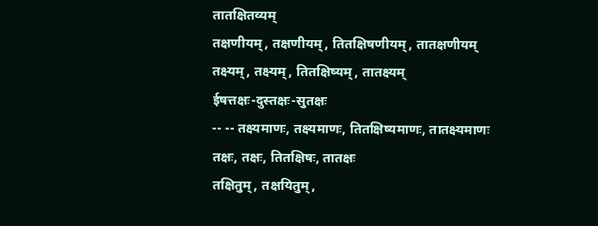तातक्षितव्यम्
तक्षणीयम्, तक्षणीयम्, तितक्षिषणीयम्, तातक्षणीयम्
तक्ष्यम्, तक्ष्यम्, तितक्षिष्यम्, तातक्ष्यम्
ईषत्तक्षः-दुस्तक्षः-सुतक्षः
-- -- तक्ष्यमाणः, तक्ष्यमाणः, तितक्षिष्यमाणः, तातक्ष्यमाणः
तक्षः, तक्षः, तितक्षिषः, तातक्षः
तक्षितुम्, तक्षयितुम्,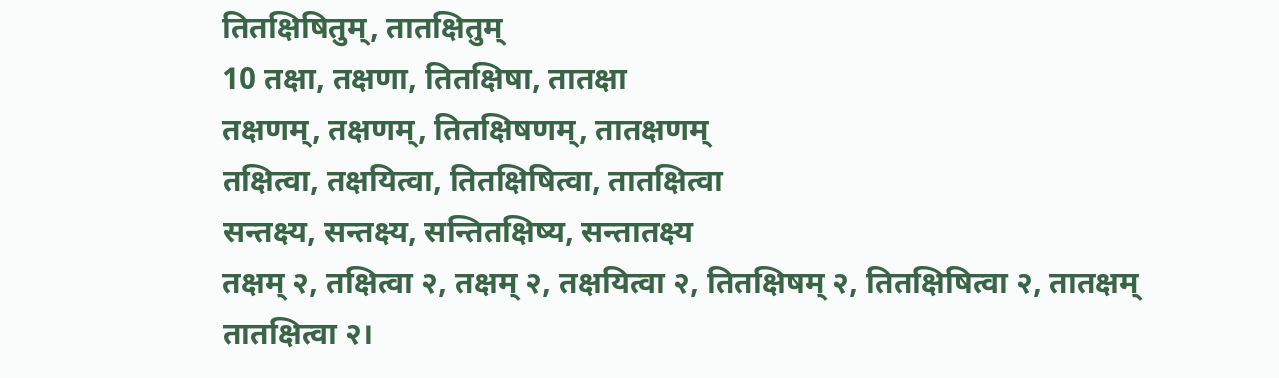तितक्षिषितुम्, तातक्षितुम्
10 तक्षा, तक्षणा, तितक्षिषा, तातक्षा
तक्षणम्, तक्षणम्, तितक्षिषणम्, तातक्षणम्
तक्षित्वा, तक्षयित्वा, तितक्षिषित्वा, तातक्षित्वा
सन्तक्ष्य, सन्तक्ष्य, सन्तितक्षिष्य, सन्तातक्ष्य
तक्षम् २, तक्षित्वा २, तक्षम् २, तक्षयित्वा २, तितक्षिषम् २, तितक्षिषित्वा २, तातक्षम्
तातक्षित्वा २।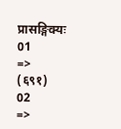प्रासङ्गिक्यः
01
=>
(६९१)
02
=>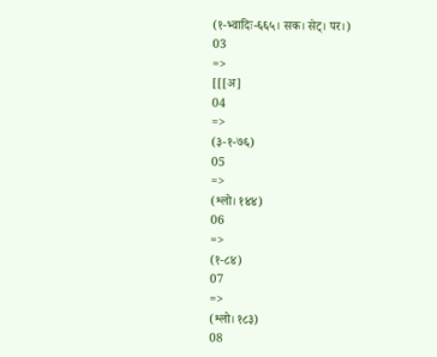(१-भ्वादिः-६६५। सक। सेट्। पर।)
03
=>
[[[अ]
04
=>
(३-१-७६)
05
=>
(श्लो। १४४)
06
=>
(१-८४)
07
=>
(श्लो। १८३)
08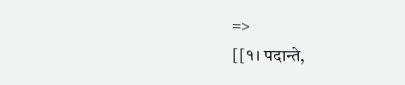=>
[[१। पदान्ते,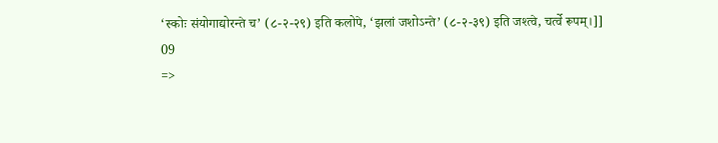‘स्कोः संयोगाद्योरन्ते च’ (८-२-२९) इति कलोपे, ‘झलां जशोऽन्ते’ (८-२-३९) इति जश्त्वे, चर्त्वे रूपम्।]]
09
=>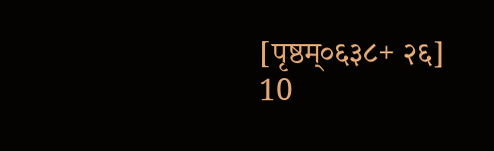[पृष्ठम्०६३८+ २६]
10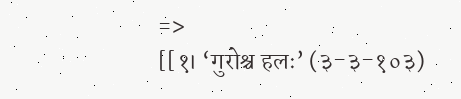=>
[[१। ‘गुरोश्च हलः’ (३-३-१०३)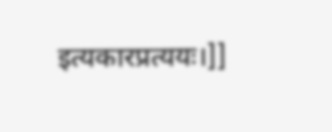इत्यकारप्रत्ययः।]]